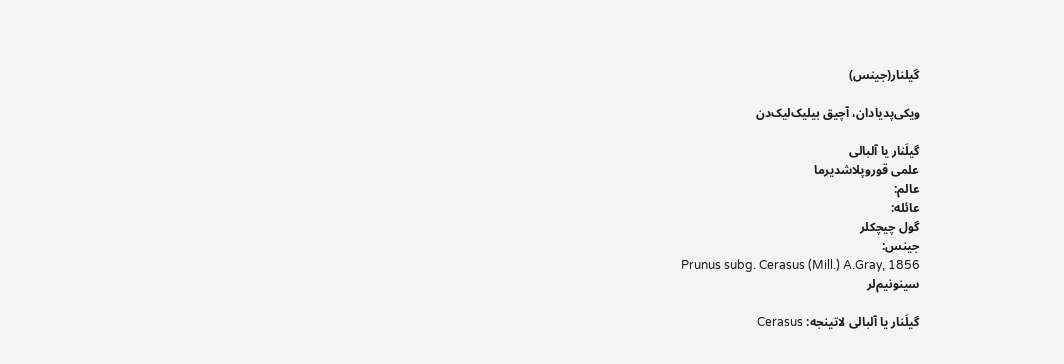گیلنار(جینس)

ویکی‌پدیادان، آچیق بیلیک‌لیک‌دن

گیلَنار یا آلبالی
علمی قوروپلاشدیرما
عالم:
عائله:
گول چیچکلر
جینس:
Prunus subg. Cerasus (Mill.) A.Gray, 1856
سینونیم‌لر

گیلَنار یا آلبالی لاتینجه: Cerasus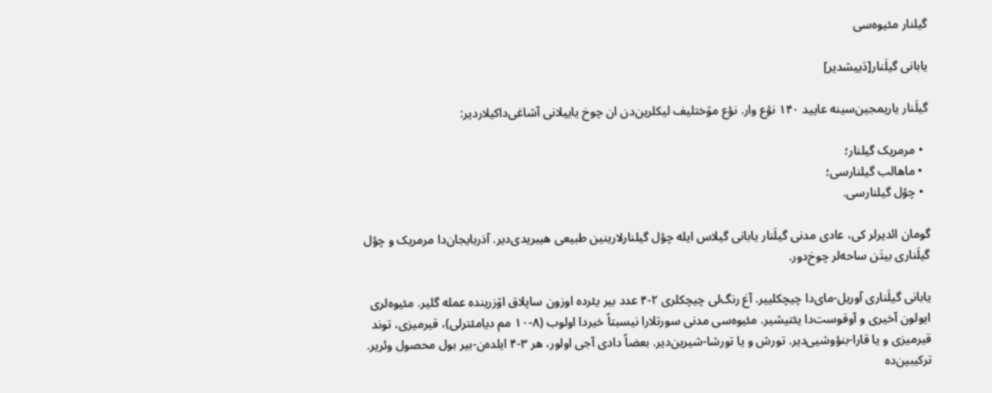گیلنار مئیوه‌سی

یابانی گیلَنار[دَییشدیر]

گیلَنار یاریمجین‌سینه عایید ۱۴۰ نؤع وار. نؤع مۆختلیف لیکلرین‌دن ان چوخ یاییلانی آشاغی‌داکیلاردیر:

  • مرمریک گیلنار؛
  • ماهالب گیلنار‌سی؛
  • چؤل گیلنار‌سی.

گومان ائدیرلر کی، عادی مدنی گیلَنار یابانی گیلاس ایله چؤل گیلنارلارینین طبیعی هیبریدی‌دیر. آذربایجان‌دا مرمریک و چؤل گیلَناری‌ بیتَن ساحه‌لر چوخ‌دور.

یابانی گیلَناری آوریل-مای‌دا چیچکلییر. آغ رنگ‌لی چیچکلری ۲-۴ عدد بیر یئرده اوزون ساپلاق اۆزرینده عمله گلیر. مئیوه‌لری ایولون آخیری و آوقوست‌دا یئتیشیر. مئیوه‌سی مدنی سورتلارا نیسبتاً خیردا اولوب (۸-۱۰ مم دیامئترلی)، قیرمیزی، توند قیرمیزی و یا قارا-بنؤوشیی‌دیر. تورش و یا تورشا-شیرین‌دیر. بعضاً دادی آجی اولور، هر ۳-۴ ایلده‌ن-بیر بول محصول وئریر. ترکیبین‌ده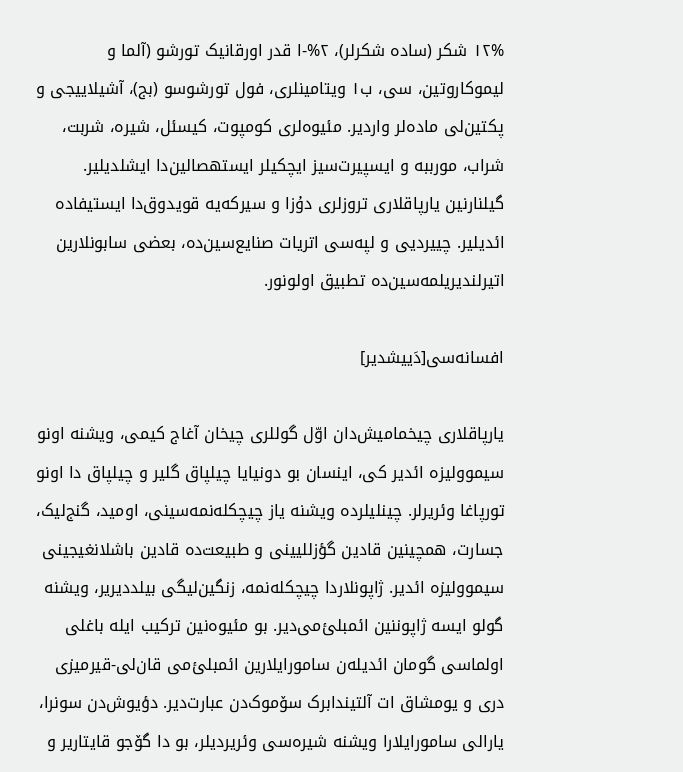۱۲% شکر (ساده شکرلر)، ۲%-ا قدر اورقانیک تورشو (آلما و لیموکاروتین، سی، ب۱ ویتامینلری، فول تورشوسو (بج)، آشیلاییجی و پکتین‌لی ماده‌لر واردیر. مئیوه‌لری کومپوت، کیسئل، شیره، شربت، شراب، مورببه و ایسپیرت‌سیز ایچکیلر ایستهصالین‌دا ایشلدیلیر. گیلنارنین یارپاقلاری تروزلری دۇزا و سیرکه‌یه قویدوق‌دا ایستیفاده ائدیلیر. چییردیی و لپه‌سی اتریات صنایع‌سین‌ده، بعضی سابونلارین اتیرلندیریلمه‌سین‌ده تطبیق اولونور.

افسانه‌سی[دَییشدیر]

یارپاقلاری چیخمامیش‌دان اوّل گوللری چیخان آغاج کیمی، ویشنه اونو سیموولیزه ائدیر کی، اینسان بو دونیایا چیلپاق گلیر و چیلپاق دا اونو تورپاغا وئریرلر. چینلیلرده ویشنه یاز چیچکله‌نمه‌سینی، اومید، گنج‌لیک، جسارت، همچینین قادین گؤزللیینی و طبیعت‌ده قادین باشلانغیجینی سیموولیزه ائدیر. ژاپونلاردا چیچکله‌نمه، زنگین‌لیگی بیلددیریر، ویشنه گولو ایسه ژاپوننین ائمبلئ‌می‌دیر. بو مئیوه‌نین ترکیب ایله باغلی اولماسی گومان ائدیله‌ن سامورایلارین ائمبلئ‌می قان‌لی-قیرمیزی دری و یومشاق ات آلتیندابرک سۆموک‌دن عبارت‌دیر. دؤیوش‌دن سونرا، یارالی سامورایلارا ویشنه شیره‌سی وئریردیلر، بو دا گۆجو قایتاریر و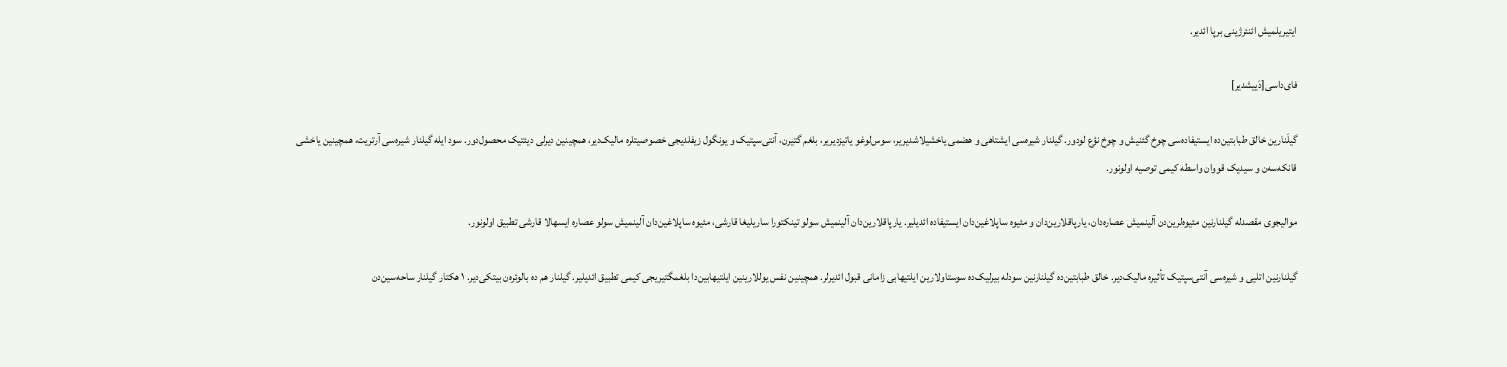ایتیریلمیش ائنئرژینی برپا ائدیر.

فای‌داسی[دَییشدیر]

گیلَنارین خالق طبابتین‌ده ایستیفاده‌سی چوخ گئنیش و چوخ نؤع لودور. گیلنار شیره‌سی ایشتاهی و هضمی یاخشیلاشدیریر، سوس‌لوغو یاتیزدیریر، بلغم گتیرن، آنتی‌سپتیک و یونگول زیفلدیجی خصوصیتلره مالیک‌دیر، همچینین دیرلی دیئتیک محصول‌دور. سود ایله گیلنار شیره‌سی آرتریت، همچینین یاخشی قانکه‌سه‌ن و سیدیک قووان واسطه کیمی توصیه اولونور.

موالیجوی مقصدله گیلنارنین مئیوه‌لرین‌دن آلینمیش عصاره‌دان، یارپاقلارین‌دان و مئیوه ساپلاغین‌دان ایستیفاده ائدیلیر. یارپاقلارین‌دان آلینمیش سولو تینکتورا ساریلیغا قارشی، مئیوه ساپلاغین‌دان آلینمیش سولو عصاره ایسهالا قارشی تطبیق اولونور.

گیلنارنین اتلیی و شیره‌سی آنتی‌سپتیک تأثیره مالیک‌دیر. خالق طبابتین‌ده گیلنارنین سودله بیرلیک‌ده سوستاولارین ایلتیهابی زامانی قبول ائدیرلر. همچینین نفس یوللارینین ایلتیهابین‌دا بلغمگتیریجی کیمی تطبیق ائدیلیر. گیلنار هم ده بالوئره‌ن بیتکی‌دیر. ۱ هکتار گیلنار ساحه‌سین‌دن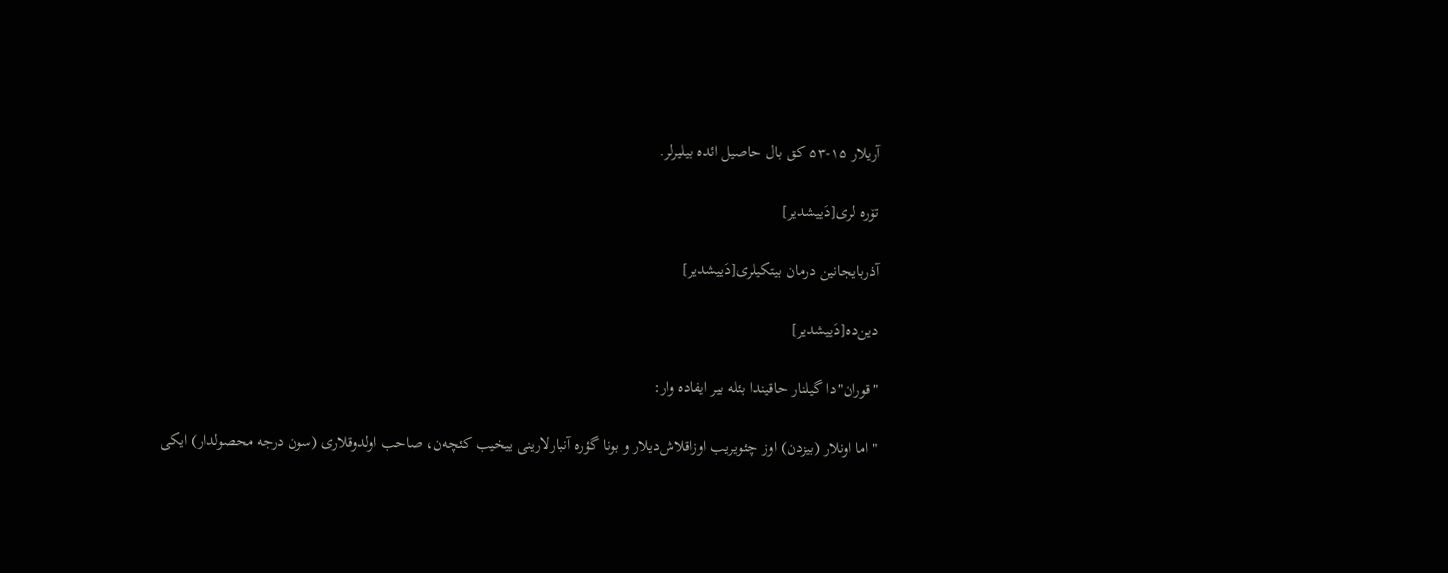آریلار ۱۵-۵۳ کق بال حاصیل ائده بیلیرلر.

تۆره لری[دَییشدیر]

آذربایجانین درمان بیتکیلری[دَییشدیر]

دین‌ده[دَییشدیر]

"قوران"دا گیلنار حاقیندا بئله بیر ایفاده وار:

"اما اونلار (بیزدن) اوز چئویریب اوزاقلاش‌دیلار و بونا گؤره آنبارلارینی ییخیب کئچه‌ن، صاحب اولدوقلاری (سون درجه محصولدار) ایکی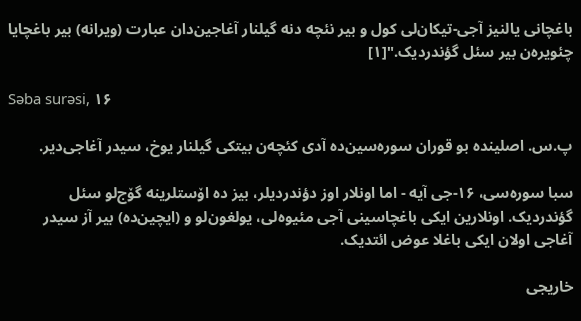باغچانی یالنیز آجی-تیکان‌لی کول و بیر نئچه دنه گیلنار آغاجین‌دان عبارت (ویرانه) بیر باغچایا چئویره‌ن بیر سئل گؤندردیک."[۱]

Səba surəsi, ۱۶

پ.س. اصلینده بو قوران سوره‌سین‌ده آدی کئچه‌ن بیتکی گیلنار یوخ، سیدر آغاجی‌دیر.

سبا سوره‌سی، ۱۶-جی آیه - اما اونلار اوز دؤندردیلر، بیز ده اۆستلرینه گۆج‌لو سئل گؤندردیک. اونلارین ایکی باغچاسینی آجی مئیوه‌لی، یولغون‌لو و (ایچین‌ده) بیر آز سیدر آغاجی اولان ایکی باغلا عوض ائتدیک.

خاریجی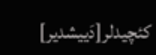کئچیدلر[دَییشدیر]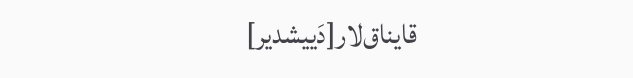قایناق‌لار[دَییشدیر]